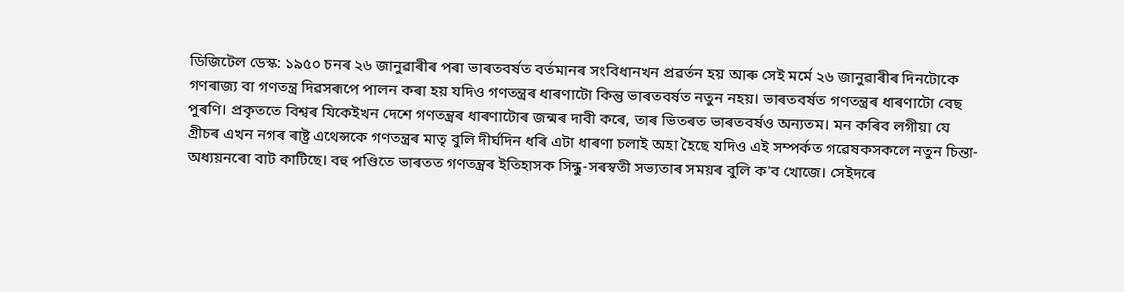ডিজিটেল ডেস্ক: ১৯৫০ চনৰ ২৬ জানুৱাৰীৰ পৰা ভাৰতবৰ্ষত বৰ্তমানৰ সংবিধানখন প্ৰৱৰ্তন হয় আৰু সেই মর্মে ২৬ জানুৱাৰীৰ দিনটোকে গণৰাজ্য বা গণতন্ত্র দিৱসৰূপে পালন কৰা হয় যদিও গণতন্ত্ৰৰ ধাৰণাটো কিন্তু ভাৰতবৰ্ষত নতুন নহয়। ভাৰতবৰ্ষত গণতন্ত্ৰৰ ধাৰণাটো বেছ পুৰণি। প্রকৃততে বিশ্বৰ যিকেইখন দেশে গণতন্ত্ৰৰ ধাৰণাটোৰ জন্মৰ দাবী কৰে, তাৰ ভিতৰত ভাৰতবৰ্ষও অন্যতম। মন কৰিব লগীয়া যে গ্ৰীচৰ এখন নগৰ ৰাষ্ট্ৰ এথেন্সকে গণতন্ত্ৰৰ মাতৃ বুলি দীর্ঘদিন ধৰি এটা ধাৰণা চলাই অহা হৈছে যদিও এই সম্পর্কত গৱেষকসকলে নতুন চিন্তা-অধ্যয়নৰো বাট কাটিছে। বহু পণ্ডিতে ভাৰতত গণতন্ত্ৰৰ ইতিহাসক সিন্ধু-সৰস্বতী সভ্যতাৰ সময়ৰ বুলি ক'ব খোজে। সেইদৰে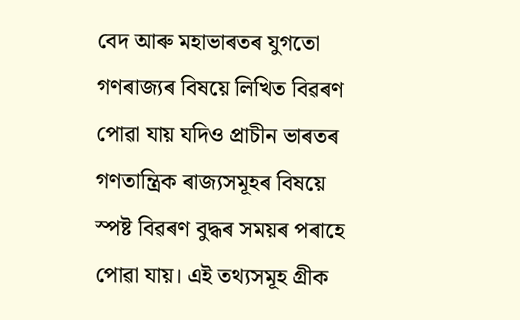বেদ আৰু মহাভাৰতৰ যুগতো গণৰাজ্যৰ বিষয়ে লিখিত বিৱৰণ পোৱা যায় যদিও প্রাচীন ভাৰতৰ গণতান্ত্রিক ৰাজ্যসমূহৰ বিষয়ে স্পষ্ট বিৱৰণ বুদ্ধৰ সময়ৰ পৰাহে পোৱা যায়। এই তথ্যসমূহ গ্রীক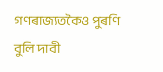গণৰাজ্যতকৈও পুৰণি বুলি দাবী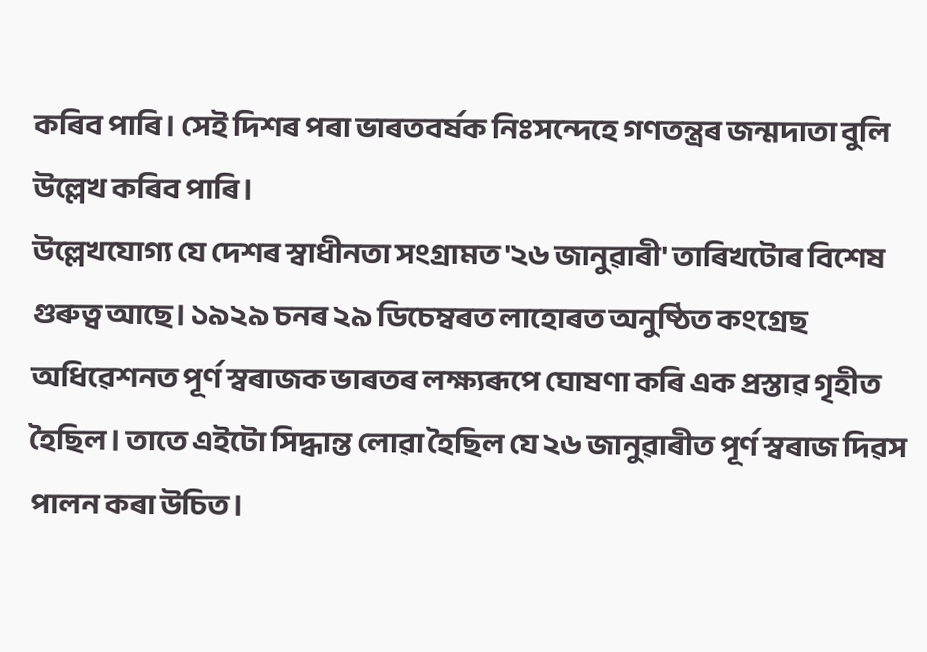কৰিব পাৰি। সেই দিশৰ পৰা ভাৰতবৰ্ষক নিঃসন্দেহে গণতন্ত্ৰৰ জন্মদাতা বুলি উল্লেখ কৰিব পাৰি।
উল্লেখযোগ্য যে দেশৰ স্বাধীনতা সংগ্ৰামত '২৬ জানুৱাৰী' তাৰিখটোৰ বিশেষ গুৰুত্ব আছে। ১৯২৯ চনৰ ২৯ ডিচেম্বৰত লাহোৰত অনুষ্ঠিত কংগ্ৰেছ অধিৱেশনত পূৰ্ণ স্বৰাজক ভাৰতৰ লক্ষ্যৰূপে ঘোষণা কৰি এক প্ৰস্তাৱ গৃহীত হৈছিল। তাতে এইটো সিদ্ধান্ত লোৱা হৈছিল যে ২৬ জানুৱাৰীত পূৰ্ণ স্বৰাজ দিৱস পালন কৰা উচিত।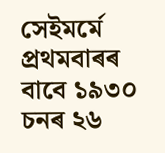সেইমৰ্মে প্ৰথমবাৰৰ বাবে ১৯৩০ চনৰ ২৬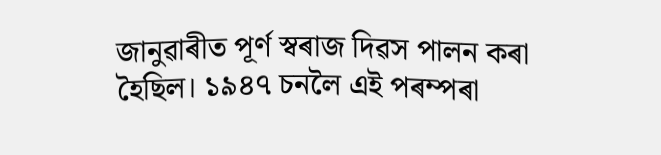জানুৱাৰীত পূৰ্ণ স্বৰাজ দিৱস পালন কৰা হৈছিল। ১৯৪৭ চনলৈ এই পৰম্পৰা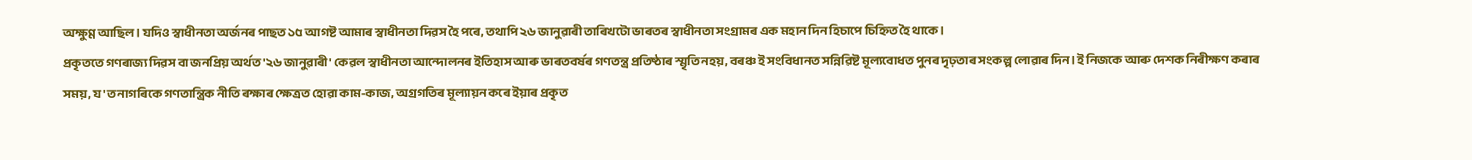অক্ষুণ্ণ আছিল। যদিও স্বাধীনতা অৰ্জনৰ পাছত ১৫ আগষ্ট আমাৰ স্বাধীনতা দিৱস হৈ পৰে, তথাপি ২৬ জানুৱাৰী তাৰিখটো ভাৰতৰ স্বাধীনতা সংগ্ৰামৰ এক মহান দিন হিচাপে চিহ্নিত হৈ থাকে।
প্ৰকৃততে গণৰাজ্য দিৱস বা জনপ্রিয় অৰ্থত '২৬ জানুৱাৰী' কেৱল স্বাধীনতা আন্দোলনৰ ইতিহাস আৰু ভাৰতবৰ্ষৰ গণতন্ত্ৰ প্ৰতিষ্ঠাৰ স্মৃতি নহয়, বৰঞ্চ ই সংবিধানত সন্নিৱিষ্ট মূল্যবোধত পুনৰ দৃঢ়তাৰ সংকল্প লোৱাৰ দিন। ই নিজকে আৰু দেশক নিৰীক্ষণ কৰাৰ সময়, য'ত নাগৰিকে গণতান্ত্রিক নীতি ৰক্ষাৰ ক্ষেত্ৰত হোৱা কাম-কাজ, অগ্ৰগতিৰ মূল্যায়ন কৰে ইয়াৰ প্ৰকৃত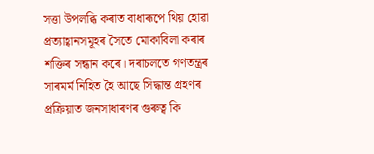সত্তা উপলব্ধি কৰাত বাধাৰূপে থিয় হোৱা প্ৰত্যাহ্বানসমূহৰ সৈতে মোকাবিলা কৰাৰ শক্তিৰ সন্ধান কৰে। দৰাচলতে গণতন্ত্ৰৰ সাৰমৰ্ম নিহিত হৈ আছে সিদ্ধান্ত গ্ৰহণৰ প্ৰক্ৰিয়াত জনসাধাৰণৰ গুৰুত্ব কি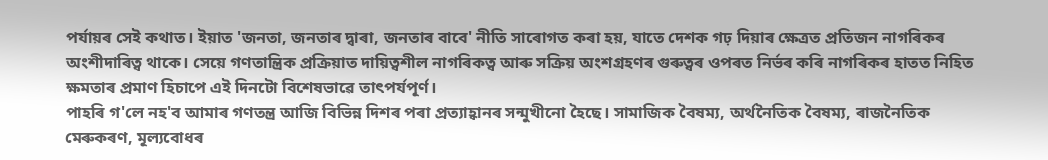পৰ্যায়ৰ সেই কথাত। ইয়াত 'জনতা, জনতাৰ দ্বাৰা, জনতাৰ বাবে' নীতি সাৰোগত কৰা হয়, যাতে দেশক গঢ় দিয়াৰ ক্ষেত্ৰত প্ৰতিজন নাগৰিকৰ অংশীদাৰিত্ব থাকে। সেয়ে গণতান্ত্রিক প্রক্রিয়াত দায়িত্বশীল নাগৰিকত্ব আৰু সক্রিয় অংশগ্ৰহণৰ গুৰুত্বৰ ওপৰত নিৰ্ভৰ কৰি নাগৰিকৰ হাতত নিহিত ক্ষমতাৰ প্ৰমাণ হিচাপে এই দিনটো বিশেষভাৱে তাৎপর্যপূর্ণ।
পাহৰি গ'লে নহ'ব আমাৰ গণতন্ত্র আজি বিভিন্ন দিশৰ পৰা প্ৰত্যাহ্বানৰ সন্মুখীনো হৈছে। সামাজিক বৈষম্য, অর্থনৈতিক বৈষম্য, ৰাজনৈতিক মেৰুকৰণ, মূল্যবোধৰ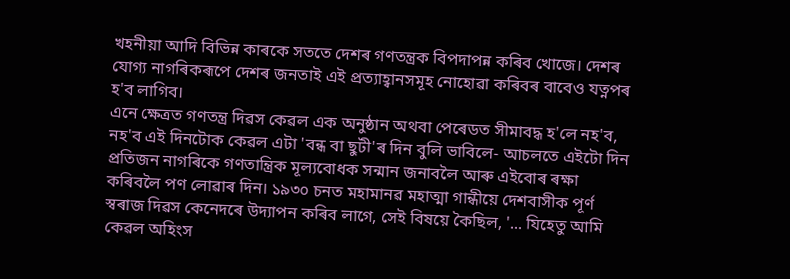খহনীয়া আদি বিভিন্ন কাৰকে সততে দেশৰ গণতন্ত্রক বিপদাপন্ন কৰিব খোজে। দেশৰ যোগ্য নাগৰিকৰূপে দেশৰ জনতাই এই প্রত্যাহ্বানসমূহ নোহোৱা কৰিবৰ বাবেও যত্নপৰ হ'ব লাগিব।
এনে ক্ষেত্ৰত গণতন্ত্র দিৱস কেৱল এক অনুষ্ঠান অথবা পেৰেডত সীমাবদ্ধ হ'লে নহ'ব, নহ'ব এই দিনটোক কেৱল এটা 'বন্ধ বা ছুটী'ৰ দিন বুলি ভাবিলে- আচলতে এইটো দিন প্রতিজন নাগৰিকে গণতান্ত্রিক মূল্যবোধক সন্মান জনাবলৈ আৰু এইবোৰ ৰক্ষা কৰিবলৈ পণ লোৱাৰ দিন। ১৯৩০ চনত মহামানৱ মহাত্মা গান্ধীয়ে দেশবাসীক পূৰ্ণ স্বৰাজ দিৱস কেনেদৰে উদ্যাপন কৰিব লাগে, সেই বিষয়ে কৈছিল, '... যিহেতু আমি কেৱল অহিংস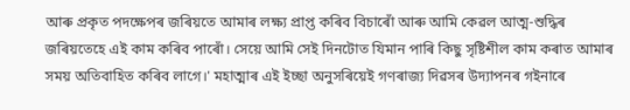আৰু প্ৰকৃত পদক্ষেপৰ জৰিয়তে আমাৰ লক্ষ্য প্রাপ্ত কৰিব বিচাৰোঁ আৰু আমি কেৱল আত্ম-শুদ্ধিৰ জৰিয়তেহে এই কাম কৰিব পাৰোঁ। সেয়ে আমি সেই দিনটোত যিমান পাৰি কিছু সৃষ্টিশীল কাম কৰাত আমাৰ সময় অতিবাহিত কৰিব লাগে।' মহাত্মাৰ এই ইচ্ছা অনুসৰিয়েই গণৰাজ্য দিৱসৰ উদ্যাপনৰ গইনাৰে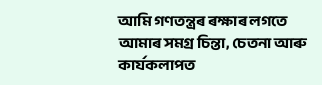আমি গণতন্ত্ৰৰ ৰক্ষাৰ লগতে আমাৰ সমগ্র চিন্তা, চেতনা আৰু কার্যকলাপত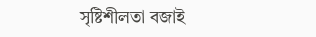সৃষ্টিশীলতা বজাই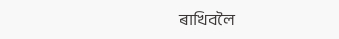ৰাখিবলৈ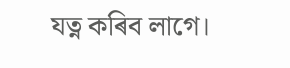যত্ন কৰিব লাগে।